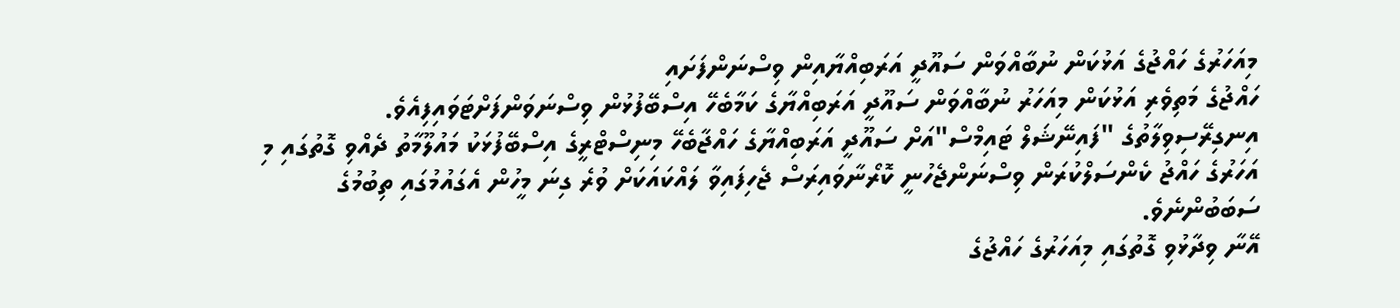މިއަހަރުގެ ހައްޖުގެ އަޅުކަން ނުބާއްވަން ސައޫދީ އަރަބިއްޔާއިން ވިސްނަންފަށައި
ހައްޖުގެ މަތިވެރި އަޅުކަން މިއަހަރު ނުބާއްވަން ސައޫދީ އަރަބިއްޔާގެ ކަމާބެހޭ އިސްބޭފުޅުން ވިސްނަވަންފަށްޓަވައިފިއެވެ.
އިނގިރޭސިވިލާތުގެ "ފައިނޭޝަލް ޓައިމްސް"އަށް ސައޫދީ އަރަބިއްޔާގެ ހައްޖާބެހޭ މިނިސްޓްރީގެ އިސްބޭފުޅަކު މައުލޫމާތު ދެއްވި ގޮތުގައި މި އަހަރުގެ ހައްޖު ކެންސަލްކުރަން ވިސްނަންޖެހުނީ ކޮރޯނާވައިރަސް ޖެހިފައިވާ ލައްކައަކަށް ވުރެ ގިނަ މީހުން އެގައުމުގައި ތިބުމުގެ ސަބަބުންނެވެ.
އޭނާ ވިދާޅުވި ގޮތުގައި މިއަހަރުގެ ހައްޖުގެ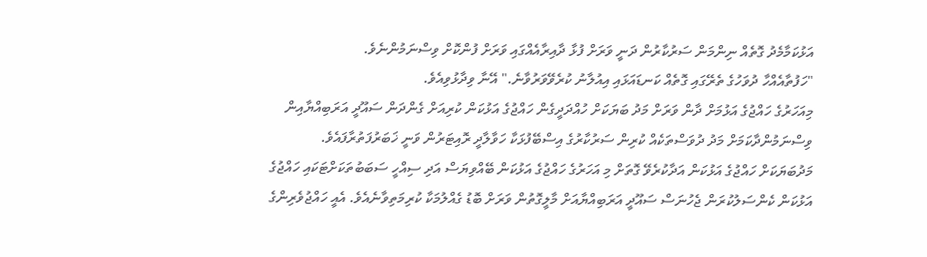އަޅުކަމާމެދު ގޮތެއް ނިންމަން ސަރުކާރުން ދަނީ ވަރަށް ފުޅާ ދާއިރާއެއްގައި ވަރަށް ފުންކޮށް ވިސްނަމުންނެވެ.
"ހަފުތާއެއްހާ ދުވަހުގެ ތެރޭގައި ގޮތެއް ކަނޑައަޅައި އިއުލާނު ކުރެވޭވަރުވާނެ." އޭނާ ވިދާޅުވިއެވެ.
މިއަހަރުގެ ހައްޖުގެ އަޅުމަށް ދާން ވަރަށް މަދު ބަޔަކަށް ހުއްދަދީގެން ހައްޖުގެ އަޅުކަން ކުރިއަށް ގެންދަން ސައޫދީ އަރަބިއްޔާއިން ވިސްނަމުންދާކަމަށް މަދު ދުވަސްތަކެއް ކުރިން ސަރުކާރުގެ އިސްބޭފުޅަކާ ހަވާލާދީ ރޮއިޓަރުން ވަނީ ޚަބަރުފަތުރާފައެވެ.
މަދުބަޔަކަށް ހައްޖުގެ އަޅުކަން އަދާކުރެވޭ ގޮތަށް މި އަހަރުގެ ހައްޖުގެ އަޅުކަން ބޭއްވިޔަސް އަދި ސިއްހީ ސަބަބުތަކަށްޓަކައި ހައްޖުގެ އަޅުކަން ކެންސަލުކުރަން ޖެހުނަސް ސައޫދީ އަރަބިއްޔާއަށް މާލީގޮތުން ވަރަށް ބޮޑު ގެއްލުމަކާ ކުރިމަތިވާނެއެވެ. އެއީ ހައްޖުވެރިންގެ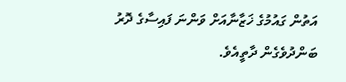އަތުން ގައުމުގެ ޚަޒާނާއަށް ވަންނަ ފައިސާގެ ދޮރު ބަންދުވެގެން ދާތީއެވެ.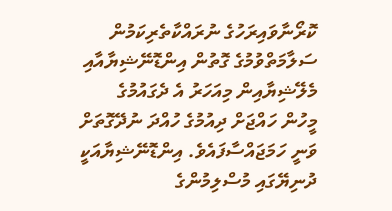ކޮރޯނާވައިރަހުގެ ނުރައްކާތެރިކަމުން ސަލާމަތްވުމުގެ ގޮތުން އިންޑޮނޭޝިޔާއާއި މެލޭޝިޔާއިން މިއަހަރު އެ ދެގައުމުގެ މީހުން ހައްޖަށް ދިއުމުގެ ހުއްދަ ނުދޭގޮތަށް ވަނީ ހަމަޖައްސާފައެވެ. އިންޑޮނޭޝިޔާއަކީ ދުނިޔޭގައި މުސްލިމުންގެ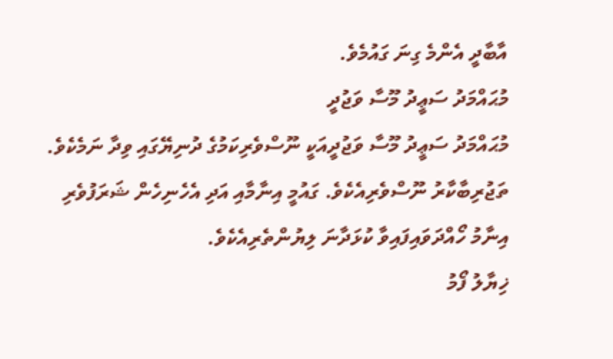އާބާދީ އެންމެ ގިނަ ގައުމެވެ.
މުޙައްމަދު ސަޢީދު މޫސާ ވަޖުދީ
މުޙައްމަދު ސަޢީދު މޫސާ ވަޖުދީއަކީ ނޫސްވެރިކަމުގެ ދުނިޔޭގައި ވިދާ ނަމެކެވެ. ތަޖުރިބާކާރު ނޫސްވެރިއެކެވެ. ގައުމީ އިނާމާއި އަދި އެހެނިހެން ޝަރަފުވެރި އިނާމު ހޯއްދަވައިފައިވާ ކުޅަދާނަ ލިޔުންތެރިއެކެވެ.
ޚިޔާލު ފޯމު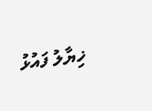ޚިޔާލު ފައުޅު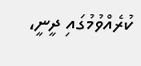ކުރެއްވުމުގައި ދީނީ،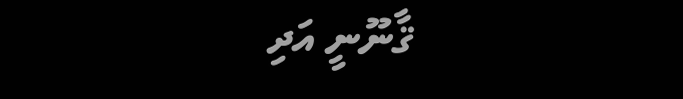ޤާނޫނީ އަދި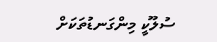ސުލޫކީ މިންގަނޑުތަކަށް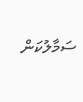ސަމާލުކަން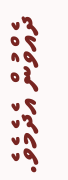ދެއްވުން އެދެމެވެ.